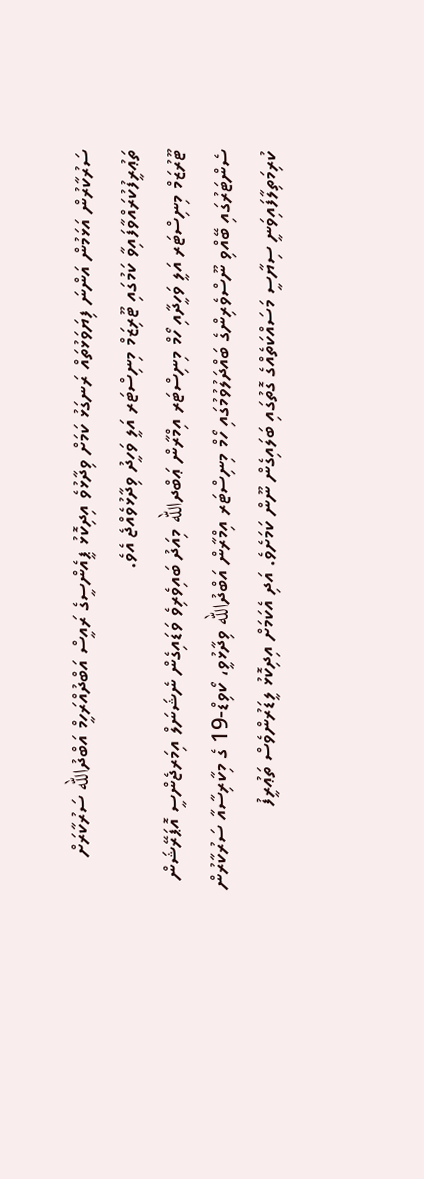ސަރުކާރުން އަޅަމުން އަންނަ ފިޔަވަޅުތައް ރަނގަޅު ކަމަށް ވިދާޅުވެ އިދިކޮޅު ޕީއެންސީގެ ރައީސް އަބްދުއްރަހީމް އަބްދުالله ސަރުކާރަށް ތަޢުރީފުކުރައްވާފައިވާ ކަމުގައި ޓޫރިޒަމް މިނިސްޓަރ އަލީ ވަހީދު ވިދާޅުވެއްޖެ އެވެ.
ޓޫރުޒަމް މިނިސްޓަރ އަލީ ވަހީދާއި ހޯމް މިނިސްޓަރ އިމްރާން ޢަބްދالله މިއަދު ބައިވެރިވެ ވަޑައިގެން ނެޝަނަލް އިމަރޖެންސީ އޮޕަރޭޝަން ސެންޓަރުގައި ބޭއްވި ނޫސްވެރިންގެ ބައްދަލުވުމުގައި ހޯމް މިނިސްޓަރ އިމްރާން އަބްދުالله ވިދާޅުވީ، ކޯވިޑް-19 ގެ މިކާރިސާއާ ސަރުކާރުން ކުރިމަތިލާފައިވަނީ ސިޔާސީ މަސައްކަތެއްގެ ގޮތުގައި ބަލައިގެން ނޫން ކަމަށެވެ. އަދި އެކަމަށް އިދިކޮޅު ލީޑަރުންވެސް ތަޢުރީފު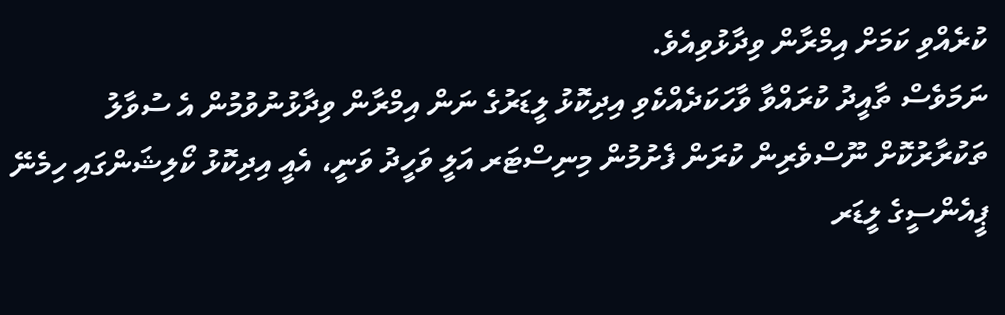ކުރެއްވި ކަމަށް އިމްރާން ވިދާޅުވިއެވެ.
ނަމަވެސް ތާއީދު ކުރައްވާ ވާހަކަދެއްކެވި އިދިކޮޅު ލީޑަރުގެ ނަން އިމްރާން ވިދާޅުނުވުމުން އެ ސުވާލު ތަކުރާރުކޮށް ނޫސްވެރިން ކުރަން ފެށުމުން މިނިސްޓަރ އަލީ ވަހީދު ވަނީ، އެއީ އިދިކޮޅު ކޯލިޝަންގައި ހިމެނޭ ޕީއެންސީގެ ލީޑަރ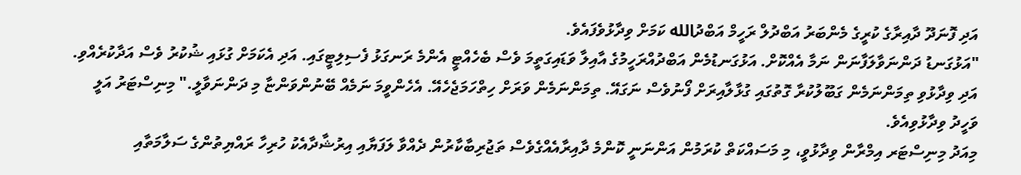އަދި ފޮނަދޫ ދާއިރާގެ ކުރީގެ މެންބަރު އަބްދުލް ރަހީމް އަބްދުالله ކަމަށް ވިދާޅުވެފައެވެ.
"އަޅުގަނޑު ދަންނަވާލަފާނަން ނަމާ އެއްކޮށް. އަޅުގަނޑުމެން އަބްދުއްރަހީމުގެ އާއިލާ ވަޑައިގަތީމަ ވެސް ބެހެއްޓީ އެންމެ ރަނގަޅު ފެސިލިޓީގައި. އަދި އެކަމަށް ގުޅައި ޝުކުރު ވެސް އަދާކުރެއްވި. އަދި ވިދާޅުވި ތިމަންނަމެން ގަބޫލުކުރާ ގޮތުގައި ގުޅާލާއިރަށް ފޯނުވެސް ނަގައޭ. ތިމަންނަމެން ވަރަށް ހިތްހަމަޖެހެއޭ. އެހެންވީމަ ނަމެއް ބޭނުންވަންޏާ މި ދަންނަވާލީ." މިނިސްޓަރު އަލީ ވަހީދު ވިދާޅުވިއެވެ.
މިއަދު މިނިސްޓަރ އިމްރާން ވިދާޅުވީ، މި މަސައްކަތް ކުރަމުން އަންނަނީ ކޮންމެ ދާއިރާއެއްގެވެސް ތަޖުރިބާކާރުން ދެއްވާ ލަފަޔާއި އިރުޝާދާއެކު ހުރިހާ ރައްޔިތުންގެ ސަލާމަތާއި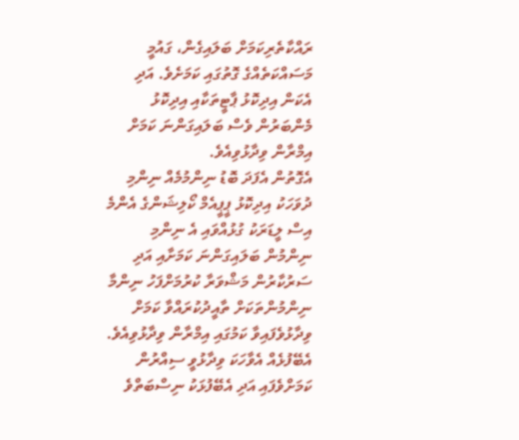ރައްކާތެރިކަމަށް ބަލައިގެން، ގައުމީ މަސައްކަތެއްގެ ގޮތުގައި ކަމަށެވެ. އަދި އެކަން އިދިކޮޅު ޕާޓީތަކާއި އިދިކޮޅު މެންބަރުން ވެސް ބަލައިގަންނަ ކަމަށް އިމްރާން ވިދާޅުވިއެވެ.
އެގޮތުން އެފަދަ ބޮޑު ނިންމުމެއް ނިންމި ދުވަހަކު އިދިކޮޅު ޕީޕީއެމް ކޯލިޝަންގެ އެންމެ އިސް ލީޑަރަކު ގުޅުއްވައި އެ ނިންމި ނިންމުން ބަލައިގަންނަ ކަމަށާއި އަދި ސަރުކާރުން މަޝްވަރާ ކުރުމަށްފަހު ނިންމާ ނިންމުންތަކަށް ތާއީދުކުރައްވާ ކަމަށް ވިދާޅުވެފައިވާ ކަމުގައި އިމްރާން ވިދާޅުވިއެވެ.
އެބޭފުޅެއް އެވާހަކަ ވިދާޅުވީ ސިއްރުން ކަމަށްވެފައި އަދި އެބޭފުޅަކު ނިސްބަތްވެ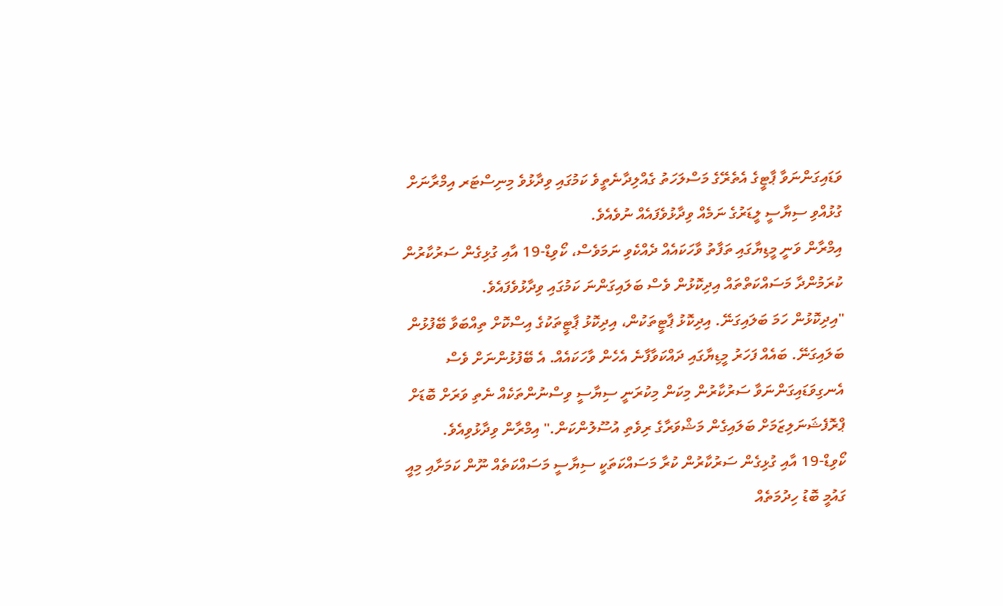ވަޑައިގަންނަވާ ޕާޓީގެ އެތެރޭގެ މަސްލަހަތު ގެއްލިދާނެތީވެ ކަމުގައި ވިދާޅުވެ މިނިސްޓަރ އިމްރާނަށް ގުޅުއްވި ސިޔާސީ ލީޑަރުގެ ނަމެއް ވިދާޅުވެފައެއް ނުވެއެވެ.
އިމްރާން ވަނީ މީޑިޔާގައި ތަފާތު ވާހަކައެއް ދެއްކެވި ނަމަވެސް، ކޯވިޑް-19 އާއި ގުޅިގެން ސަރުކާރުން ކުރަމުންދާ މަސައްކަތްތައް އިދިކޮޅުން ވެސް ބަލައިގަންނަ ކަމުގައި ވިދާޅުވެފައެވެ.
"އިދިކޮޅުން ހަމަ ބަލައިގަނޭ. އިދިކޮޅު ޕާޓީތަކުން، އިދިކޮޅު ޕާޓީތަކުގެ އިސްކޮށް ތިއްބަވާ ބޭފުޅުން ބަލައިގަނޭ. ބައެއް ފަހަރު މީޑިޔާގައި ދައްކަވާފާނެ އެހެން ވާހަކައެއް. އެ ބޭފުޅުންނަށް ވެސް އެނގިވަޑައިގަންނަވާ ސަރުކާރުން މިކަން މިކުރަނީ ސިޔާސީ ވިސްނުންތަކެއް ނެތި ވަރަށް ބޮޑަށް ޕްރޮފެޝަނަލިޒަމަށް ބަލައިގެން މަޝްވަރާގެ ރިވެތި އުސޫލުންކަން." އިމްރާން ވިދާޅުވިއެވެ.
ކޯވިޑް-19 އާއި ގުޅިގެން ސަރުކާރުން ކުރާ މަސައްކަތަކީ ސިޔާސީ މަސައްކަތެއް ނޫން ކަމަށާއި މިއީ ގައުމީ ބޮޑު ހިދުމަތެއް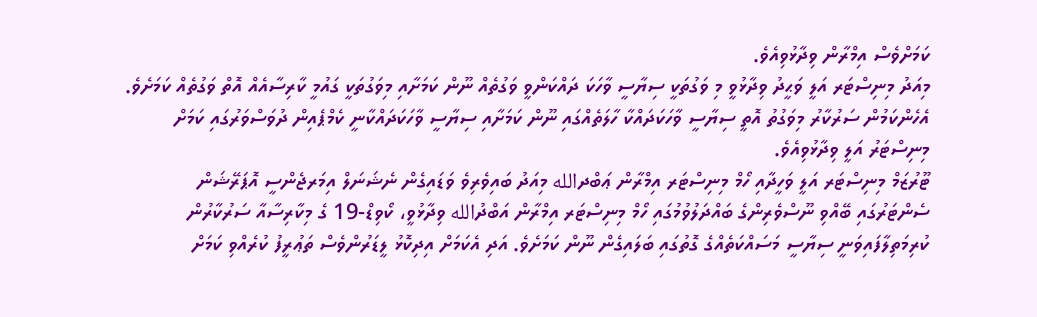ކަމަށްވެސް އިމްރާން ވިދާޅުވިއެވެ.
މިއަދު މިނިސްޓަރ އަލީ ވަޙީދު ވިދާޅުވީ މި ވަގުތަކީ ސިޔާސީ ވާހަކަ ދައްކަންވީ ވަގުތެއް ނޫން ކަމަށާއި މިވަގުތަކީ ގައުމީ ކާރިސާއެއް އޮތް ވަގުތެއް ކަމަށެވެ. އެހެންކަމުން ސަރުކާރު މިވަގުތު އޮތީ ސިޔާސީ ވާހަކަދައްކާ ހާލަތެއްގައި ނޫން ކަމަށާއި ސިޔާސީ ވާހަކަދައްކާނީ ކެމްޕެއިން ދުވަސްވަރުގައި ކަމަށް މިނިސްޓަރު އަލީ ވިދާޅުވިއެވެ.
ޓޫރުޒަމް މިނިސްޓަރ އަލީ ވަހީދާއި ހޯމް މިނިސްޓަރ އިމްރާން ޢަބްދالله މިއަދު ބައިވެރިވެ ވަޑައިގެން ނެޝަނަލް އިމަރޖެންސީ އޮޕަރޭޝަން ސެންޓަރުގައި ބޭއްވި ނޫސްވެރިންގެ ބައްދަލުވުމުގައި ހޯމް މިނިސްޓަރ އިމްރާން އަބްދުالله ވިދާޅުވީ، ކޯވިޑް-19 ގެ މިކާރިސާއާ ސަރުކާރުން ކުރިމަތިލާފައިވަނީ ސިޔާސީ މަސައްކަތެއްގެ ގޮތުގައި ބަލައިގެން ނޫން ކަމަށެވެ. އަދި އެކަމަށް އިދިކޮޅު ލީޑަރުންވެސް ތަޢުރީފު ކުރެއްވި ކަމަށް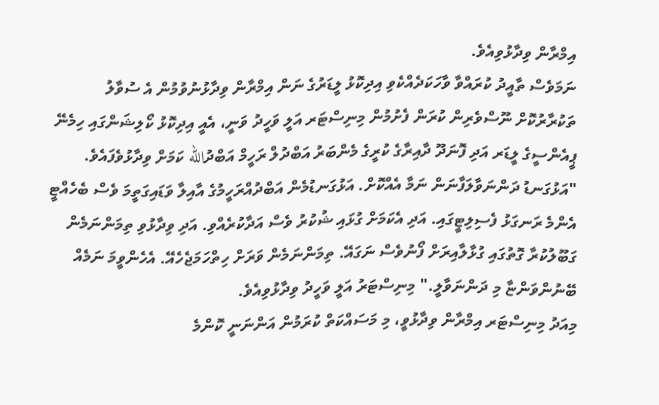އިމްރާން ވިދާޅުވިއެވެ.
ނަމަވެސް ތާއީދު ކުރައްވާ ވާހަކަދެއްކެވި އިދިކޮޅު ލީޑަރުގެ ނަން އިމްރާން ވިދާޅުނުވުމުން އެ ސުވާލު ތަކުރާރުކޮށް ނޫސްވެރިން ކުރަން ފެށުމުން މިނިސްޓަރ އަލީ ވަހީދު ވަނީ، އެއީ އިދިކޮޅު ކޯލިޝަންގައި ހިމެނޭ ޕީއެންސީގެ ލީޑަރ އަދި ފޮނަދޫ ދާއިރާގެ ކުރީގެ މެންބަރު އަބްދުލް ރަހީމް އަބްދުالله ކަމަށް ވިދާޅުވެފައެވެ.
"އަޅުގަނޑު ދަންނަވާލަފާނަން ނަމާ އެއްކޮށް. އަޅުގަނޑުމެން އަބްދުއްރަހީމުގެ އާއިލާ ވަޑައިގަތީމަ ވެސް ބެހެއްޓީ އެންމެ ރަނގަޅު ފެސިލިޓީގައި. އަދި އެކަމަށް ގުޅައި ޝުކުރު ވެސް އަދާކުރެއްވި. އަދި ވިދާޅުވި ތިމަންނަމެން ގަބޫލުކުރާ ގޮތުގައި ގުޅާލާއިރަށް ފޯނުވެސް ނަގައޭ. ތިމަންނަމެން ވަރަށް ހިތްހަމަޖެހެއޭ. އެހެންވީމަ ނަމެއް ބޭނުންވަންޏާ މި ދަންނަވާލީ." މިނިސްޓަރު އަލީ ވަހީދު ވިދާޅުވިއެވެ.
މިއަދު މިނިސްޓަރ އިމްރާން ވިދާޅުވީ، މި މަސައްކަތް ކުރަމުން އަންނަނީ ކޮންމެ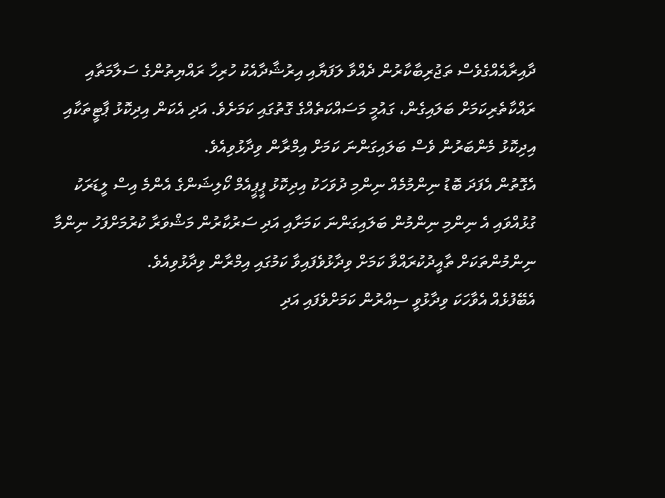ދާއިރާއެއްގެވެސް ތަޖުރިބާކާރުން ދެއްވާ ލަފަޔާއި އިރުޝާދާއެކު ހުރިހާ ރައްޔިތުންގެ ސަލާމަތާއި ރައްކާތެރިކަމަށް ބަލައިގެން، ގައުމީ މަސައްކަތެއްގެ ގޮތުގައި ކަމަށެވެ. އަދި އެކަން އިދިކޮޅު ޕާޓީތަކާއި އިދިކޮޅު މެންބަރުން ވެސް ބަލައިގަންނަ ކަމަށް އިމްރާން ވިދާޅުވިއެވެ.
އެގޮތުން އެފަދަ ބޮޑު ނިންމުމެއް ނިންމި ދުވަހަކު އިދިކޮޅު ޕީޕީއެމް ކޯލިޝަންގެ އެންމެ އިސް ލީޑަރަކު ގުޅުއްވައި އެ ނިންމި ނިންމުން ބަލައިގަންނަ ކަމަށާއި އަދި ސަރުކާރުން މަޝްވަރާ ކުރުމަށްފަހު ނިންމާ ނިންމުންތަކަށް ތާއީދުކުރައްވާ ކަމަށް ވިދާޅުވެފައިވާ ކަމުގައި އިމްރާން ވިދާޅުވިއެވެ.
އެބޭފުޅެއް އެވާހަކަ ވިދާޅުވީ ސިއްރުން ކަމަށްވެފައި އަދި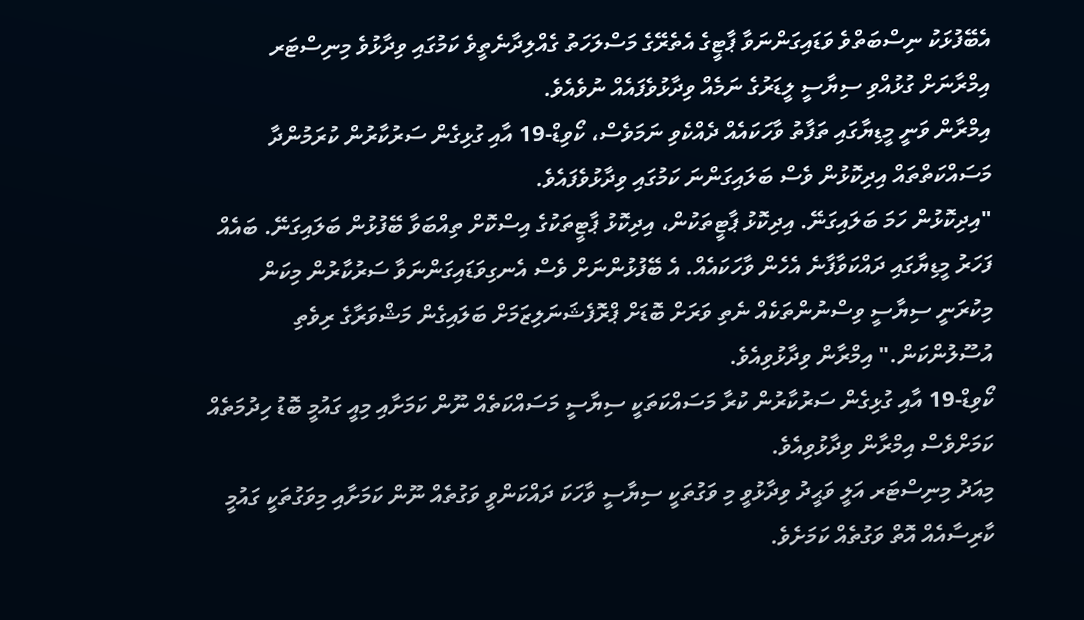އެބޭފުޅަކު ނިސްބަތްވެ ވަޑައިގަންނަވާ ޕާޓީގެ އެތެރޭގެ މަސްލަހަތު ގެއްލިދާނެތީވެ ކަމުގައި ވިދާޅުވެ މިނިސްޓަރ އިމްރާނަށް ގުޅުއްވި ސިޔާސީ ލީޑަރުގެ ނަމެއް ވިދާޅުވެފައެއް ނުވެއެވެ.
އިމްރާން ވަނީ މީޑިޔާގައި ތަފާތު ވާހަކައެއް ދެއްކެވި ނަމަވެސް، ކޯވިޑް-19 އާއި ގުޅިގެން ސަރުކާރުން ކުރަމުންދާ މަސައްކަތްތައް އިދިކޮޅުން ވެސް ބަލައިގަންނަ ކަމުގައި ވިދާޅުވެފައެވެ.
"އިދިކޮޅުން ހަމަ ބަލައިގަނޭ. އިދިކޮޅު ޕާޓީތަކުން، އިދިކޮޅު ޕާޓީތަކުގެ އިސްކޮށް ތިއްބަވާ ބޭފުޅުން ބަލައިގަނޭ. ބައެއް ފަހަރު މީޑިޔާގައި ދައްކަވާފާނެ އެހެން ވާހަކައެއް. އެ ބޭފުޅުންނަށް ވެސް އެނގިވަޑައިގަންނަވާ ސަރުކާރުން މިކަން މިކުރަނީ ސިޔާސީ ވިސްނުންތަކެއް ނެތި ވަރަށް ބޮޑަށް ޕްރޮފެޝަނަލިޒަމަށް ބަލައިގެން މަޝްވަރާގެ ރިވެތި އުސޫލުންކަން." އިމްރާން ވިދާޅުވިއެވެ.
ކޯވިޑް-19 އާއި ގުޅިގެން ސަރުކާރުން ކުރާ މަސައްކަތަކީ ސިޔާސީ މަސައްކަތެއް ނޫން ކަމަށާއި މިއީ ގައުމީ ބޮޑު ހިދުމަތެއް ކަމަށްވެސް އިމްރާން ވިދާޅުވިއެވެ.
މިއަދު މިނިސްޓަރ އަލީ ވަޙީދު ވިދާޅުވީ މި ވަގުތަކީ ސިޔާސީ ވާހަކަ ދައްކަންވީ ވަގުތެއް ނޫން ކަމަށާއި މިވަގުތަކީ ގައުމީ ކާރިސާއެއް އޮތް ވަގުތެއް ކަމަށެވެ.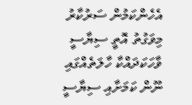އެހެންކަމުން ސަރުކާރު މިވަގުތު އޮތީ ސިޔާސީ ވާހަކަދައްކާ ހާލަތެއްގައި ނޫން ކަމަށާއި ސިޔާސީ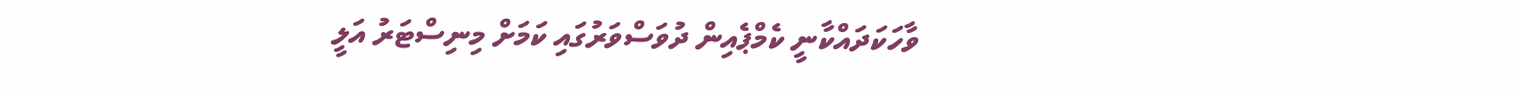ވާހަކަދައްކާނީ ކެމްޕެއިން ދުވަސްވަރުގައި ކަމަށް މިނިސްޓަރު އަލީ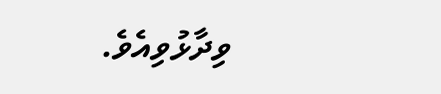ވިދާޅުވިއެވެ.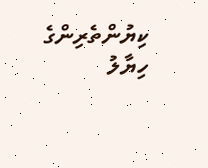ކިޔުންތެރިންގެ ހިޔާލު